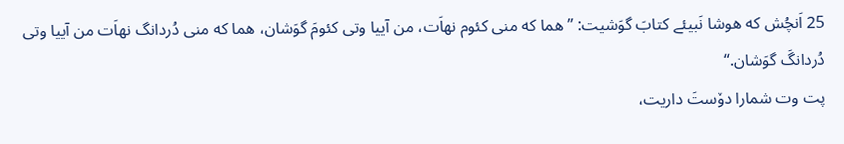25 اَنچُش که هوشا نَبیئے کتابَ گوَشیت: ”هما که منی کئوم نهاَت، من آییا وتی کئومَ گوَشان، هما که منی دُردانگ نهاَت من آییا وتی دُردانگَ گوَشان.“
پت وت شمارا دۆستَ داریت،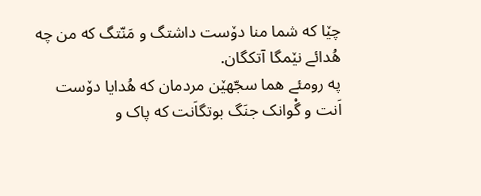چێا که شما منا دۆست داشتگ و مَنّتگ که من چه هُدائے نێمگا آتکگان.
په رومئے هما سجّهێن مردمان که هُدایا دۆست اَنت و گْوانک جنَگ بوتگاَنت که پاک و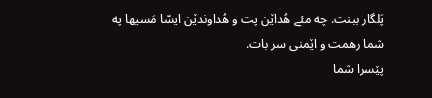پَلگار ببنت. چه مئے هُداێن پت و هُداوندێن ایسّا مَسیها په شما رهمت و اێمنی سر بات.
پێسرا شما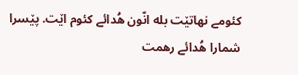کئومے نهاتێت بله انّون هُدائے کئوم اێت. پێسرا شمارا هُدائے رهمت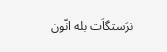نرَستگاَت بله انّون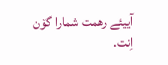آییئے رهمت شمارا گۆن اِنت.